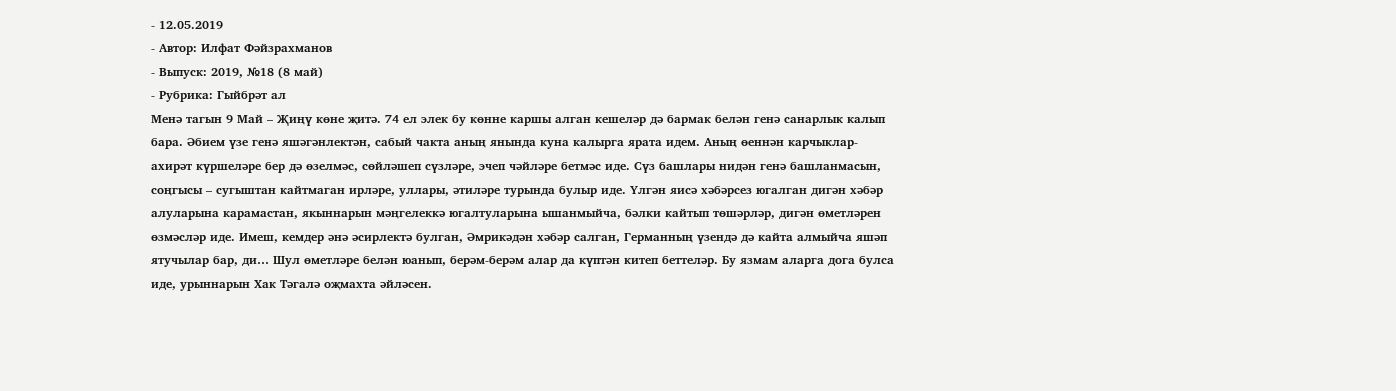- 12.05.2019
- Автор: Илфат Фәйзрахманов
- Выпуск: 2019, №18 (8 май)
- Рубрика: Гыйбрәт ал
Менә тагын 9 Май – Җиңү көне җитә. 74 ел элек бу көнне каршы алган кешеләр дә бармак белән генә санарлык калып бара. Әбием үзе генә яшәгәнлектән, сабый чакта аның янында куна калырга ярата идем. Аның өеннән карчыклар-ахирәт күршеләре бер дә өзелмәс, сөйләшеп сүзләре, эчеп чәйләре бетмәс иде. Сүз башлары нидән генә башланмасын, соңгысы – сугыштан кайтмаган ирләре, уллары, әтиләре турында булыр иде. Үлгән яисә хәбәрсез югалган дигән хәбәр алуларына карамастан, якыннарын мәңгелеккә югалтуларына ышанмыйча, бәлки кайтып төшәрләр, дигән өметләрен өзмәсләр иде. Имеш, кемдер әнә әсирлектә булган, Әмрикәдән хәбәр салган, Германның үзендә дә кайта алмыйча яшәп ятучылар бар, ди… Шул өметләре белән юанып, берәм-берәм алар да күптән китеп беттеләр. Бу язмам аларга дога булса иде, урыннарын Хак Тәгалә оҗмахта әйләсен.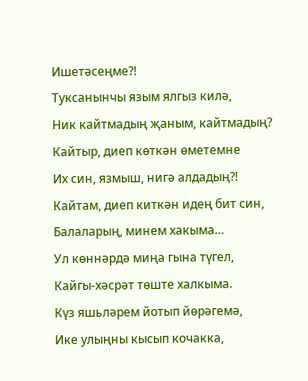Ишетәсеңме?!
Туксанынчы язым ялгыз килә,
Ник кайтмадың җаным, кайтмадың?
Кайтыр, диеп көткән өметемне
Их син, язмыш, нигә алдадың?!
Кайтам, диеп киткән идең бит син,
Балаларың, минем хакыма…
Ул көннәрдә миңа гына түгел,
Кайгы-хәсрәт төште халкыма.
Күз яшьләрем йотып йөрәгемә,
Ике улыңны кысып кочакка,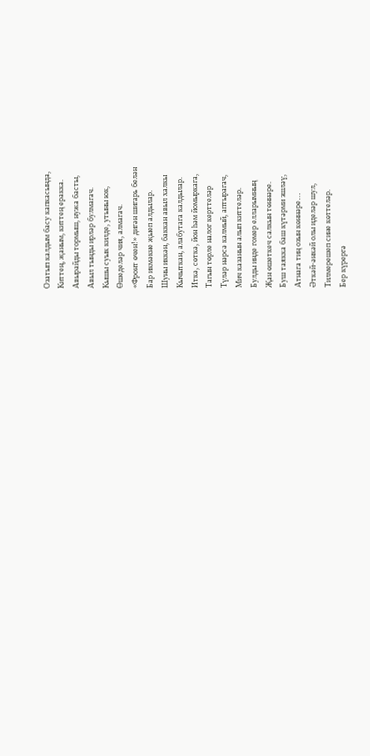Озатып калдым басу капкасында,
Киттең, җаным, киттең еракка.
Авырайды тормыш, нужа басты,
Авыл тынды ирләр булмагач.
Кышы суык килде, утыны юк,
Өшеделәр чия, алмагач.
«Фронт өчен!» дигән шигарь белән
Бар икмәкне җыеп алдылар.
Шуны иккән, баккан авыл халкы
Кычыткан, алабутага калдылар.
Иткә, сөткә, йон һәм йомыркага,
Тагын төрле налог керттеләр
Түләр нәрсә калмый, аптырагач,
Мич казанын алып киттеләр.
Булды инде гомер елларымның
Җан өшеткеч салкын төннәре.
Буш таякка баш күтәрми эшләү,
Атнага тиң озын көннәре…
Әткәй-әнкәй олы иделәр шул,
Тилмерешеп сине көттеләр.
Бер күрергә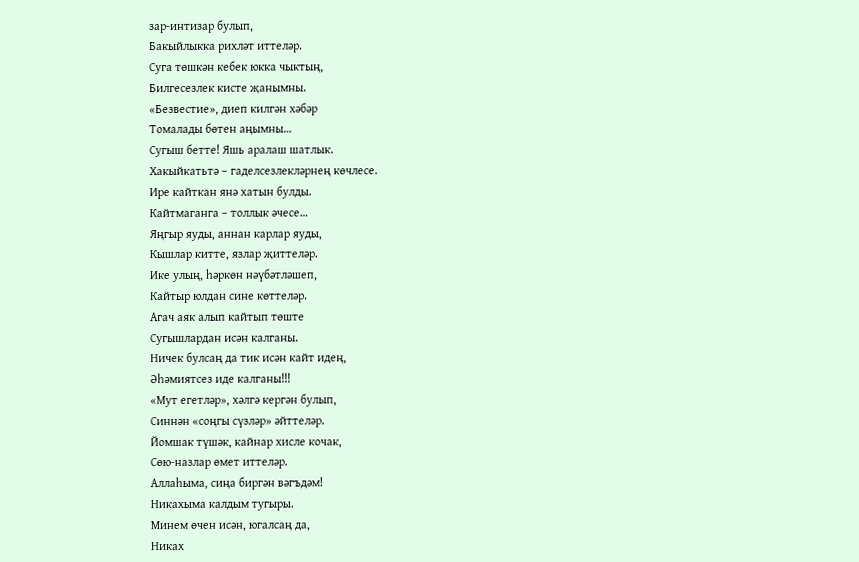зар-интизар булып,
Бакыйлыкка рихләт иттеләр.
Суга төшкән кебек юкка чыктың,
Билгесезлек кисте җанымны.
«Безвестие», диеп килгән хәбәр
Томалады бөтен аңымны…
Сугыш бетте! Яшь аралаш шатлык.
Хакыйкатьтә – гаделсезлекләрнең көчлесе.
Ире кайткан янә хатын булды.
Кайтмаганга – толлык әчесе…
Яңгыр яуды, аннан карлар яуды,
Кышлар китте, язлар җиттеләр.
Ике улың, һәркөн нәүбәтләшеп,
Кайтыр юлдан сине көттеләр.
Агач аяк алып кайтып төште
Сугышлардан исән калганы.
Ничек булсаң да тик исән кайт идең,
Әһәмиятсез иде калганы!!!
«Мут егетләр», хәлгә кергән булып,
Синнән «соңгы сүзләр» әйттеләр.
Йомшак түшәк, кайнар хисле кочак,
Сөю-назлар өмет иттеләр.
Аллаһыма, сиңа биргән вәгъдәм!
Никахыма калдым тугыры.
Минем өчен исән, югалсаң да,
Никах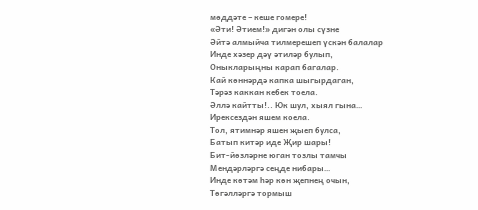мөддәте – кеше гомере!
«Әти! Әтием!» дигән олы сүзне
Әйтә алмыйча тилмерешеп үскән балалар
Инде хәзер дәү әтиләр булып,
Оныкларыңны карап багалар.
Кай көннәрдә капка шыгырдаган,
Тәрәз каккан кебек тоела.
Әллә кайтты!.. Юк шул, хыял гына…
Ирексездән яшем коела.
Тол, ятимнәр яшен җыеп булса,
Батып китәр иде Җир шары!
Бит-йөзләрне юган тозлы тамчы
Мендәрләргә сеңде нибары…
Инде көтәм һәр көн җепнең очын,
Төгәлләргә тормыш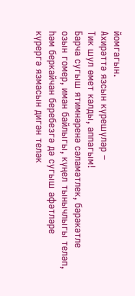йомгагын.
Ахирәттә язсын күрешүләр –
Тик шул өмет калды, аппагым!
Барча сугыш ятимнәренә сәламәтлек, бәрәкәтле озын гомер, иман байлыгы, күңел тынычлыгы теләп, һәм беркайчан беребезгә дә сугыш афәтләре күрергә язмасын дигән теләк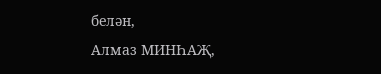белән,
Алмаз МИНҺАҖ,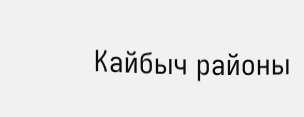Кайбыч районы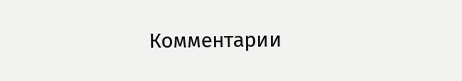Комментарии